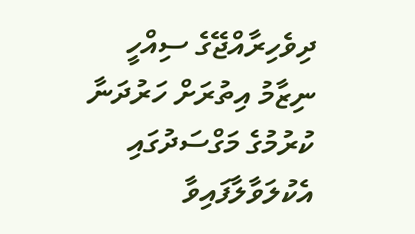ދިވެހިރާއްޖޭގެ ސިއްހީ ނިޒާމު އިތުރަށް ހަރުދަނާ ކުރުމުގެ މަގްސަދުގައި އެކުލަވާލާފައިވާ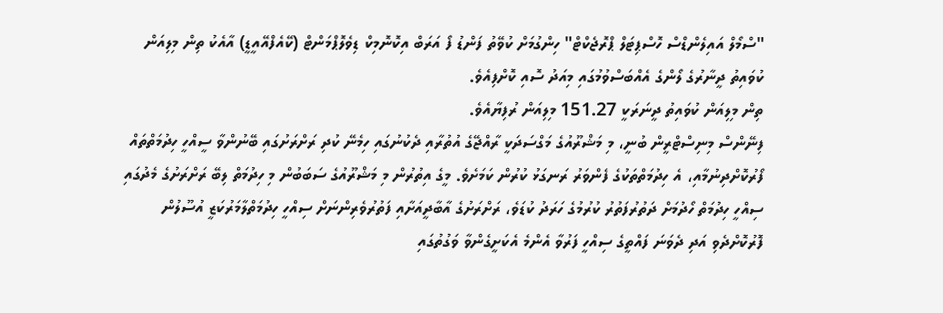"ސްމޯލް އައިލެންޑްސް ހޮސްޕިޓަލް ޕްރޮޖެކްޓް" ހިންގުމަށް ކުވޭތު ފަންޑު ފޯ އަރަބް އިކޮނޮމިކް ޑިވެލޮޕްމަންޓް (ކޭއެފްއޭއީޑީ) އާއެކު ތިން މިލިއަން ކުވައިތު ދީނާރުގެ ލޯންގެ އެއްބަސްވުމުގައި މިއަދު ސޮއި ކޮށްފިއެވެ.
ތިން މިލިއަން ކުވައިތު ދީނަރަކީ 151.27 މިލިއަން ރުފިޔާއެވެ.
ފިނޭންސް މިނިސްޓްރީން ބުނީ، މި މަޝްރޫއުގެ މަގްސަދަކީ ރާއްޖޭގެ އުތުރާއި ދެކުނުގައި ހިމެނޭ ކުދި ރަށްރަށުގައި ބޭނުންވާ ސީއްހީ ހިދުމަތްތައް ފޯރުކޮށްދިނުމާއި، އެ ހިދުމަތްތަކުގެ ފެންވަރު ރަނގަޅު ކުރުން ކަމަށެވެ. މީގެ އިތުރުން މި މަޝްރޫއުގެ ސަބަބުން މި ހިދުމަތް ލިބޭ ރަށްރަށުގެ މެދުގައި ސިއްހީ ހިދުމަތް ހޯދުމަށް ދަތުރުފަތުރު ކުރުމުގެ ހަރަދު ކުޑަވެ، ރަށްރަށުގެ އާބާދީއަށާއި ފަތުރުވެރިންނަށް ސިއްހީ ހިދުމަތްލާމަރުކަޒީ އުސޫލުން ފޮރުކޮށްދެވި އަދި ދެވަނަ ފައްތީގެ ސިއްހީ ފަރުވާ އެންމެ އެކަށީގެންވާ ވަގުތުގައި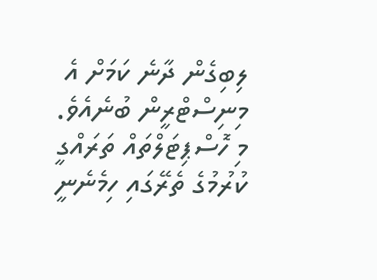ލިބިގެން ދާނެ ކަމަށް އެ މިނިސްޓްރީން ބުނެއެވެ.
މި ހޮސްޕިޓަލްތައް ތަރައްގީ ކުރުމުގެ ތެރޭގައި ހިމެނެނީ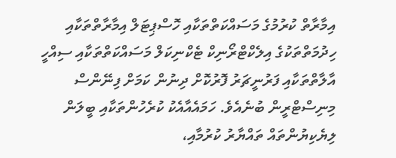އިމާރާތް ކުރުމުގެ މަސައްކަތްތަކާއި ހޮސްޕިޓަލް އިމާރާތްތަކާއި ހިދުމަތްތަކުގެ އިލެކްޓްރޯނިކް ޓެކްނިކަލް މަސައްކަތްތަކާއި ސިއްހީ އާލާތްތަކާއި ފަރުނީޗަރު ފޮރުކޮށް ދިނުން ކަމަށް ފިނޭންސް މިނިސްޓްރީން ބުނެއެވެ. ހަމައެއާއެކު ކުރެހުންތަކާއި ބީލަން ލިޔެކިޔުންތައް ތައްޔާރު ކުރުމާއި،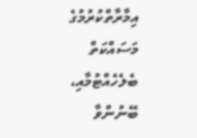އިމާރާތްކުރުމުގެ މަސައްކަތް ބެލެހެއްޓުމާއި، ބޭނުންވާ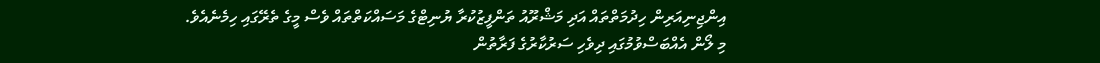އިންޖިނިއަރިން ހިދުމަތްތައް އަދި މަޝްރޫއު ތަންފީޒުކުރާ ޔުނިޓްގެ މަސައްކަތްތައް ވެސް މީގެ ތެރޭގައި ހިމެނެއެވެ.
މި ލޯން އެއްބަސްވުމުގައި ދިވެހި ސަރުކާރުގެ ފަރާތުން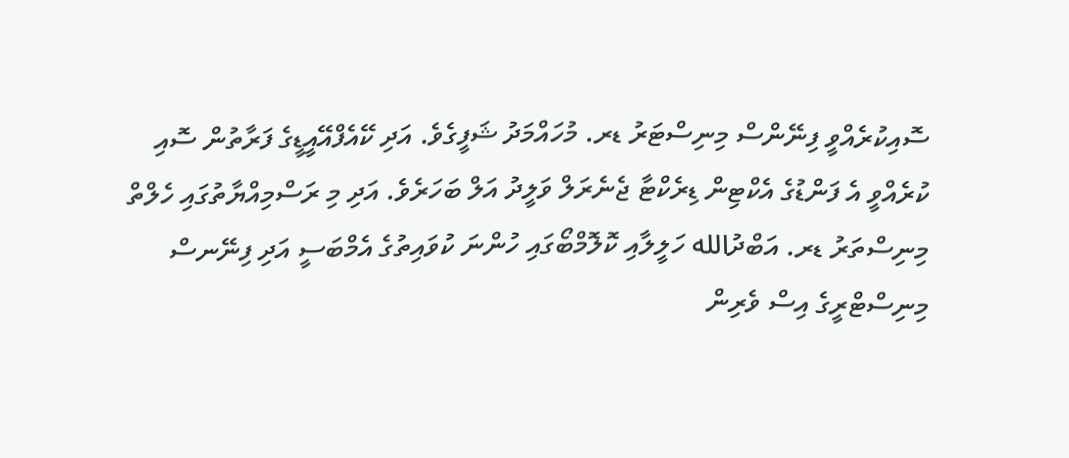ސޮއިކުރެއްވީ ފިނޭންސް މިނިސްޓަރު ޑރ. މުހައްމަދު ޝަފީގެވެ. އަދި ކޭއެފްއޭއީޑީގެ ފަރާތުން ސޮއި ކުރެއްވީ އެ ފަންޑުގެ އެކްޓިން ޑިރެކްޓާ ޖެނެރަލް ވަލީދު އަލް ބަހަރެވެ. އަދި މި ރަސްމިއްޔާތުގައި ހެލްތް މިނިސްތަރު ޑރ. އަބްދުالله ހަލީލާއި ކޮލޮމްބޯގައި ހުންނަ ކުވައިތުގެ އެމްބަސީ އަދި ފިނޭނސް މިނިސްޓްރީގެ އިސް ވެރިން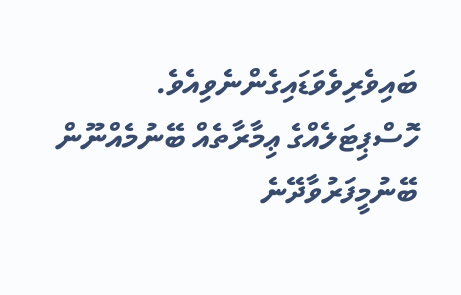ބައިވެރިވެވަޑައިގެންނެވިއެވެ.
ހޮސްޕިޓަލެއްގެ ޢިމާރާތެއް ބޭނުމެއްނޫން ބޭނުމީފަރުވާދޭނެ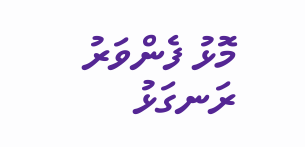މޮޅު ފެންވަރު ރަނގަޅު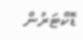ޑޮކްޓަރުން